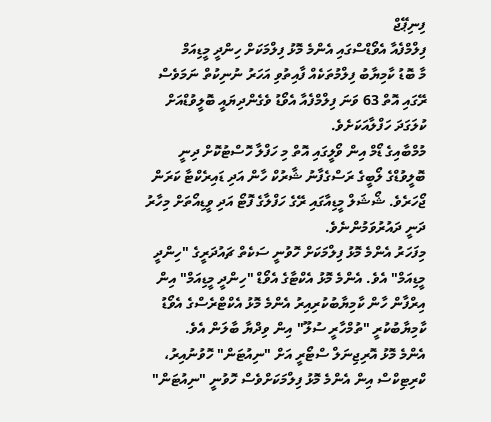ފިނިޕޭޖް
ފިލްމްފެއާ އެވޯޑްސްގައި އެންމެ މޮޅު ފިލްމަކަށް ހިންދީ މީޑިއަމް
މާ ބޮޑު ކާމިޔާބު ފިލްމުތަކެއް ފާއިތުވި އަހަރު ނުނިކުތް ނަމަވެސް ރޭގައި އޮތް 63 ވަނަ ފިލްމްފެއާ އެވޯޑު ވެގެންދިޔައީ ބޮލީވުޑްއަށް ކުލަގަދަ ހަފްލާއަކަށެވެ.
މުމްބާއިގެ ޑޯމް އިން ވޯލީގައި އޮތް މި ހަފްލާ ހޮސްޓުކޮށް ދިނީ ބޮލީވުޑްގެ ލޯބީގެ ރަސްގެފާނު ޝާރުކް ހާން އަދި ޑައިރެކްޓާ ކަރަން ޖޯހަރެވެ. ޝޯޝަލް މީޑިއާގައި ރޭގެ ހަފްލާގެ ފޮޓޯ އަދި ވީޑިއޯތަށް މިހާރު ދަނީ ދައުރުވަމުންނެވެ.
މިފަހަރު އެންމެ މޮޅު ފިލްމަކަށް ހޮވުނީ ސަކެތް ޗައުދަރީގެ "ހިންދީ މީޑިއަމް" އެވެ. އެންމެ މޮޅު އެކްޓާގެ އެވޯޑް "ހިންދީ މީޑިއަމް" އިން އިރްފާން ހާން ކާމިޔާބުކުރިއިރު އެންމެ މޮޅު އެކްޓްރެސްގެ އެވޯޑު ކާމިޔާބުކުރީ "ތުމްހާރީ ސުލޫ" އިން ވިދްޔާ ބާލަން އެވެ.
އެންމެ މޮޅު އޮރިޖިނަލް ސްޓޯރީ އަށް "ނިއުޓަން" ހޮވުނުއިރު، ކްރިޓިކްސް އިން އެންމެ މޮޅު ފިލްމަކަށްވެސް ހޮވުނީ "ނިއުޓަން"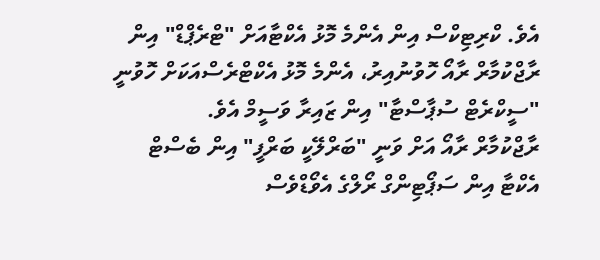އެވެ. ކްރިޓިކްސް އިން އެންމެ މޮޅު އެކްޓާއަށް "ޓްރެޕްޑް" އިން ރާޖްކުމާރް ރާއޯ ހޮވުނުއިރު، އެންމެ މޮޅު އެކްޓްރެސްއަކަށް ހޮވުނީ "ސީކްރެޓް ސުޕާސްޓާ" އިން ޒައިރާ ވަސީމް އެވެ.
ރާޖްކުމާރް ރާއޯ އަށް ވަނީ "ބަރްލޭކީ ބަރްފީ" އިން ބެސްޓް އެކްޓާ އިން ސަޕޯޓިންގް ރޯލްގެ އެވޯޑްވެސް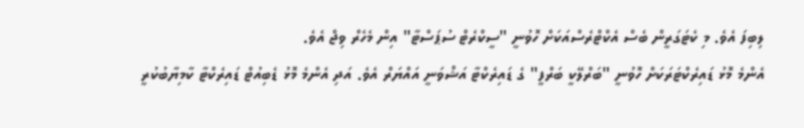ލިބިފަ އެވެ. މި ކެޓަގަރީން ބެސް އެކްޓްރެސްއަކަށް ހޮވުނީ "ސީކްރެޓް ސުޕަސްޓާ" އިން މެހެރް ވިޖް އެވެ.
އެންމެ މޮޅު ޑައިރެކްޓަރަކަށް ހޮވުނީ "ބަރްލޭކީ ބަރްފީ" ގެ ޑައިރެކްޓާ އަޝްވަނީ އައްޔަރް އެވެ. އަދި އެންމެ މޮޅު ޑެބިއުޓް ޑައިރެކްޓާ ކާމިޔާބުކުރީ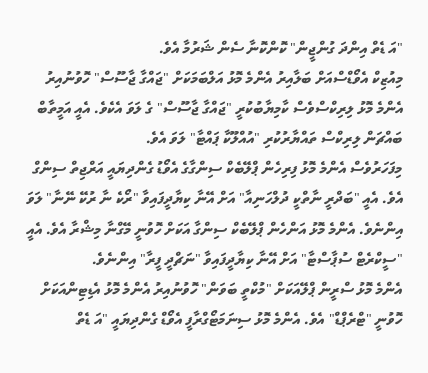"އަ ޑެތް އިންދަ ގުންޖީން" ކޮންކޮނާ ސެން ޝަރުމާ އެވެ.
މިއުޒިކް އެވޯޑްސްއަށް ބަލާއިރު އެންމެ މޮޅު އަލްބަމަކަށް "ޖައްގާ ޖާސޫސް" ހޮވުނުއިރު އެންމެ މޮޅު ލިރިކްސްވެސް ކާމިޔާބުކުރީ "ޖައްގާ ޖާސޫސް" ގެ ލަވަ އެކެވެ. އެއީ އަމީތާބް ބައްޗަން ލިރިކްސް ތައްޔާރުކުރި "އުއްލޫކާ ޕައްޓާ" ލަވަ އެވެ.
މިފަހަރުވެސް އެންމެ މޮޅު ފިރިހެން ޕްލޭބެކް ސިންގާގެ އެވޯޑު ގެންދިޔައީ އަރްޖިތް ސިންގް އެވެ. އެއީ "ބަދްރީ ނާތްކީ ދުލްހަނިއާ" އަށް އޭނާ ކިޔާދީފައިވާ "ރޯކެ ނާ ރުކޭ ނޭނާ" ލަވަ އިންނެވެ. އެންމެ މޮޅު އަންހެން ޕްލޭބެކް ސިންގާ އަކަށް ހޮވުނީ މޭގްނާ މިޝްރާ އެވެ. އެއީ "ސީކްރެޓް ސުޕާސްޓާ" އަށް އޭނާ ކިޔާދީފައިވާ "ނަޗްދީ ފީރާ" އިންނެވެ.
އެންމެ މޮޅު ސްރީން ޕްލޭއަކަށް "މުކްތީ ބަވަން" ހޮވުނުއިރު އެންމެ މޮޅު އެޑިޓިންއަކަށް ހޮވުނީ "ޓްރެޕްޑް" އެވެ. އެންމެ މޮޅު ސިނަމަޓޯގްރާފީ އެވޯޑް ގެންދިޔައީ "އަ ޑެތް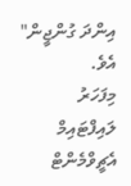އިންދަ ގުންޖީން" އެވެ.
މިފަހަރު ލައިފްޓައިމް އެޗީވްމެންޓް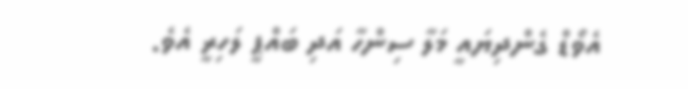އެވޯޑް ގެންދިޔައީ މަލާ ސިންހާ އަދި ބައްޕީ ލަހިރީ އެވެ.